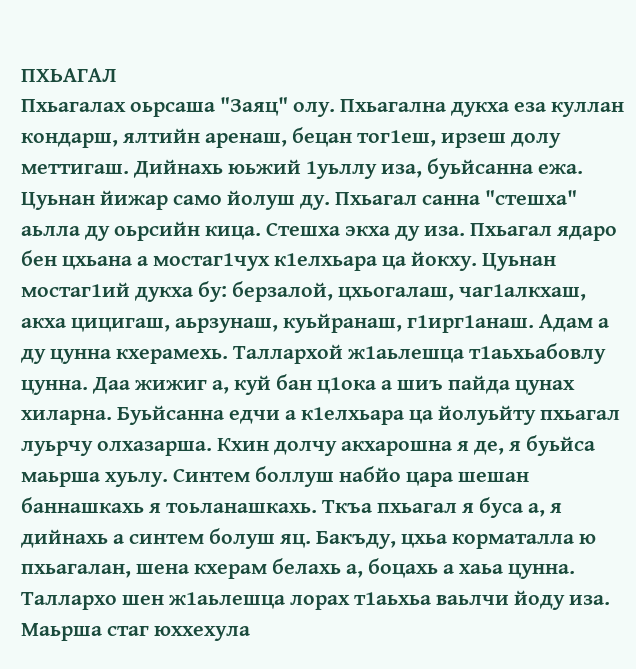ПХЬАГАЛ
Пхьагалах оьрсаша "Заяц" олу. Пхьагална дукха еза куллан кондарш, ялтийн аренаш, бецан тог1еш, ирзеш долу меттигаш. Дийнахь юьжий 1уьллу иза, буьйсанна ежа. Цуьнан йижар само йолуш ду. Пхьагал санна "стешха" аьлла ду оьрсийн кица. Стешха экха ду иза. Пхьагал ядаро бен цхьана а мостаг1чух к1елхьара ца йокху. Цуьнан мостаг1ий дукха бу: берзалой, цхьогалаш, чаг1алкхаш, акха цицигаш, аьрзунаш, куьйранаш, г1ирг1анаш. Адам а ду цунна кхерамехь. Таллархой ж1аьлешца т1аьхьабовлу цунна. Даа жижиг а, куй бан ц1ока а шиъ пайда цунах хиларна. Буьйсанна едчи а к1елхьара ца йолуьйту пхьагал луьрчу олхазарша. Кхин долчу акхарошна я де, я буьйса маьрша хуьлу. Синтем боллуш набйо цара шешан баннашкахь я тоьланашкахь. Ткъа пхьагал я буса а, я дийнахь а синтем болуш яц. Бакъду, цхьа корматалла ю пхьагалан, шена кхерам белахь а, боцахь а хаьа цунна. Таллархо шен ж1аьлешца лорах т1аьхьа ваьлчи йоду иза. Маьрша стаг юххехула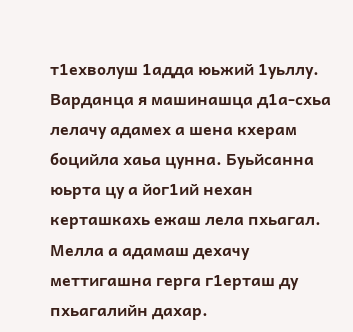т1ехволуш 1адда юьжий 1уьллу. Варданца я машинашца д1а-схьа лелачу адамех а шена кхерам боцийла хаьа цунна. Буьйсанна юьрта цу а йог1ий нехан керташкахь ежаш лела пхьагал.
Мелла а адамаш дехачу меттигашна герга г1ерташ ду пхьагалийн дахар.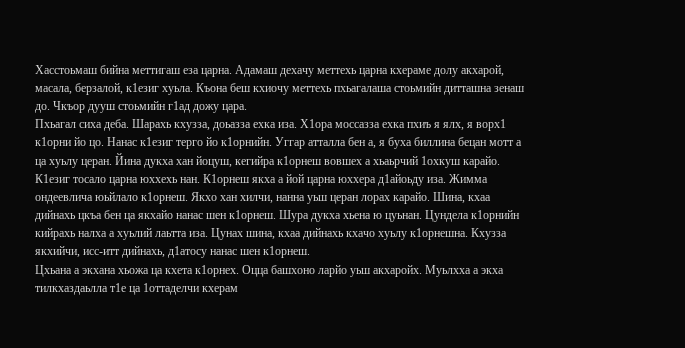Хасстоьмаш бийна меттигаш еза царна. Адамаш дехачу меттехь царна кхераме долу акхарой, масала, берзалой, к1езиг хуьла. Къона беш кхиочу меттехь пхьагалаша стоьмийн дитташна зенаш до. Чкъор дууш стоьмийн г1ад дожу цара.
Пхьагал сиха деба. Шарахь кхузза, доьазза ехка иза. Х1ора моссазза ехка пхиъ я ялх, я ворх1 к1орни йо цо. Нанас к1езиг терго йо к1орнийн. Уггар атталла бен а, я буха биллина бецан мотт а ца хуьлу церан. Йина дукха хан йоцуш, кегийра к1орнеш вовшех а хьаьрчий 1охкуш карайо. К1езиг тосало царна юххехь нан. К1орнеш якха а йой царна юххера д1айоьду иза. Жимма ондеевлича юьйлало к1орнеш. Якхо хан хилчи, нанна уьш церан лорах карайо. Шина, кхаа дийнахь цкъа бен ца якхайо нанас шен к1орнеш. Шура дукха хьена ю цуьнан. Цундела к1орнийн кийрахь налха а хуьлий лаьтта иза. Цунах шина, кхаа дийнахь кхачо хуьлу к1орнешна. Кхузза якхийчи, исс-итт дийнахь, д1атосу нанас шен к1орнеш.
Цхьана а экхана хьожа ца кхета к1орнех. Оцца башхоно ларйо уьш акхаройх. Муьлхха а экха тилкхаздаьлла т1е ца 1оттаделчи кхерам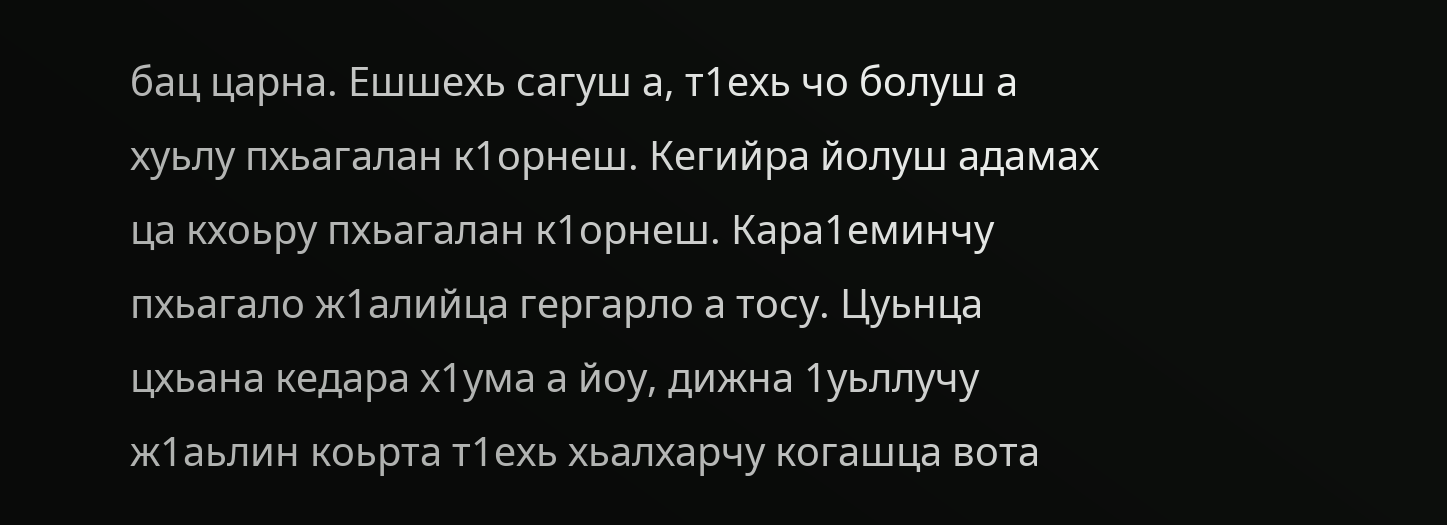бац царна. Ешшехь сагуш а, т1ехь чо болуш а хуьлу пхьагалан к1орнеш. Кегийра йолуш адамах ца кхоьру пхьагалан к1орнеш. Кара1еминчу пхьагало ж1алийца гергарло а тосу. Цуьнца цхьана кедара х1ума а йоу, дижна 1уьллучу ж1аьлин коьрта т1ехь хьалхарчу когашца вота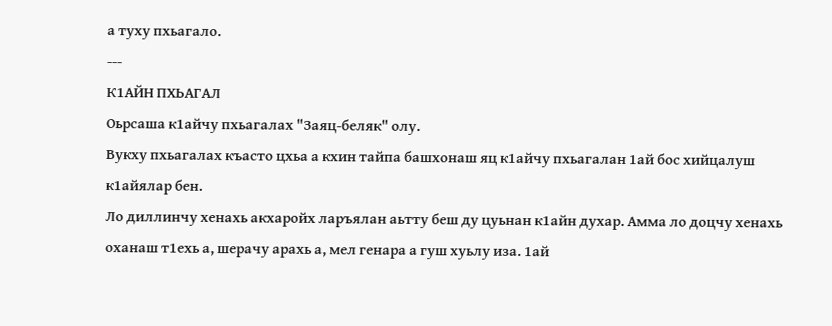а туху пхьагало.
---
К1АЙН ПХЬАГАЛ
Оьрсаша к1айчу пхьагалах "Заяц-беляк" олу.
Вукху пхьагалах къасто цхьа а кхин тайпа башхонаш яц к1айчу пхьагалан 1ай бос хийцалуш к1айялар бен.
Ло диллинчу хенахь акхаройх ларъялан аьтту беш ду цуьнан к1айн духар. Амма ло доцчу хенахь оханаш т1ехь а, шерачу арахь а, мел генара а гуш хуьлу иза. 1ай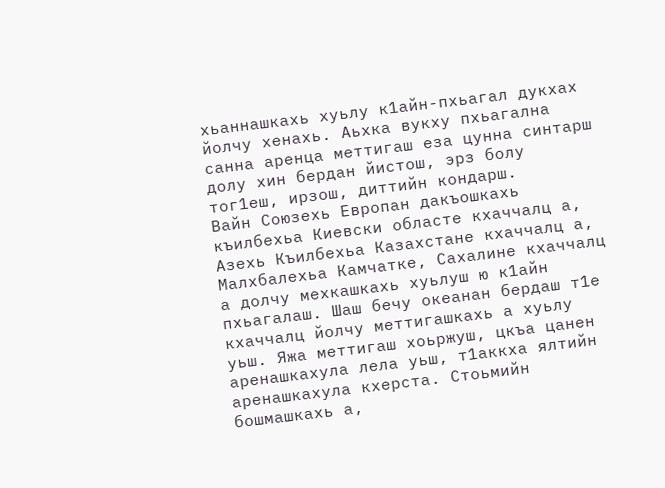хьаннашкахь хуьлу к1айн-пхьагал дукхах йолчу хенахь. Аьхка вукху пхьагална санна аренца меттигаш еза цунна синтарш долу хин бердан йистош, эрз болу тог1еш, ирзош, диттийн кондарш.
Вайн Союзехь Европан дакъошкахь къилбехьа Киевски областе кхаччалц а, Азехь Къилбехьа Казахстане кхаччалц а, Малхбалехьа Камчатке, Сахалине кхаччалц а долчу мехкашкахь хуьлуш ю к1айн пхьагалаш. Шаш бечу океанан бердаш т1е кхаччалц йолчу меттигашкахь а хуьлу уьш. Яжа меттигаш хоьржуш, цкъа цанен аренашкахула лела уьш, т1аккха ялтийн аренашкахула кхерста. Стоьмийн бошмашкахь а,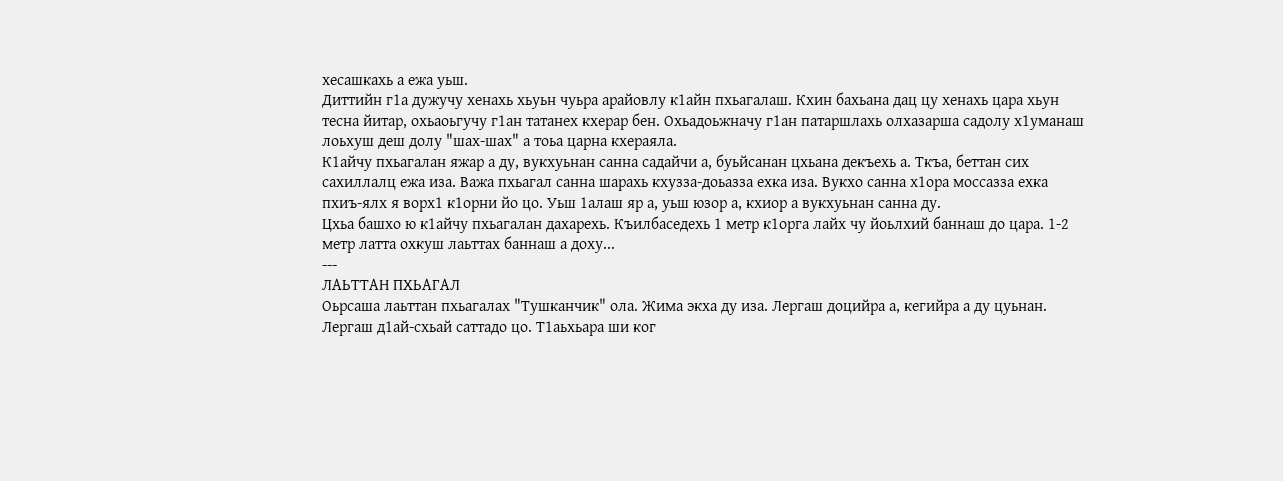хесашкахь а ежа уьш.
Диттийн г1а дужучу хенахь хьуьн чуьра арайовлу к1айн пхьагалаш. Кхин бахьана дац цу хенахь цара хьун тесна йитар, охьаоьгучу г1ан татанех кхерар бен. Охьадоьжначу г1ан патаршлахь олхазарша садолу х1уманаш лоьхуш деш долу "шах-шах" а тоьа царна кхераяла.
К1айчу пхьагалан яжар а ду, вукхуьнан санна садайчи а, буьйсанан цхьана декъехь а. Ткъа, беттан сих сахиллалц ежа иза. Важа пхьагал санна шарахь кхузза-доьазза ехка иза. Вукхо санна х1ора моссазза ехка пхиъ-ялх я ворх1 к1орни йо цо. Уьш 1алаш яр а, уьш юзор а, кхиор а вукхуьнан санна ду.
Цхьа башхо ю к1айчу пхьагалан дахарехь. Къилбаседехь 1 метр к1орга лайх чу йоьлхий баннаш до цара. 1-2 метр латта охкуш лаьттах баннаш а доху...
---
ЛАЬТТАН ПХЬАГАЛ
Оьрсаша лаьттан пхьагалах "Тушканчик" ола. Жима экха ду иза. Лергаш доцийра а, кегийра а ду цуьнан. Лергаш д1ай-схьай саттадо цо. Т1аьхьара ши ког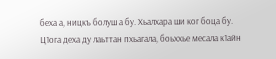беха а, ницкъ болуш а бу. Хьалхара ши ког боца бу. Ц1ога деха ду лаьттан пхьагала, боьххье месала к1айн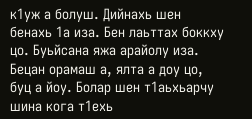к1уж а болуш. Дийнахь шен бенахь 1а иза. Бен лаьттах боккху цо. Буьйсана яжа арайолу иза. Бецан орамаш а, ялта а доу цо, буц а йоу. Болар шен т1аьхьарчу шина кога т1ехь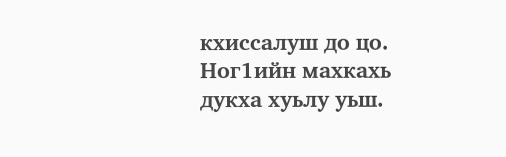кхиссалуш до цо. Ног1ийн махкахь дукха хуьлу уьш.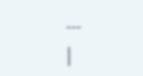---
|